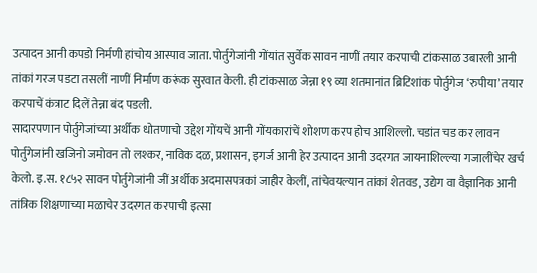उत्पादन आनी कपडो निर्मणी हांचोय आस्पाव जाता. पोर्तुगेजांनी गोंयांत सुर्वेक सावन नाणीं तयार करपाची टांकसाळ उबारली आनी तांकां गरज पडटा तसलीं नाणीं निर्माण करूंक सुरवात केली. ही टांकसाळ जेन्ना १९ व्या शतमानांत ब्रिटिशांक पोर्तुगेज ‘रुपीया’ तयार करपाचें कंत्राट दिलें तेन्ना बंद पडली.
सादारपणान पोर्तुगेजांच्या अर्थीक धोतणाचो उद्देश गोंयचें आनी गोंयकारांचें शोशण करप होच आशिल्लो. चडांत चड कर लावन पोर्तुगेजांनी खजिनो जमोवन तो लश्कर, नाविक दळ, प्रशासन, इगर्ज आनी हेर उत्पादन आनी उदरगत जायनाशिल्ल्या गजालींचेर खर्च केलो. इ.स. १८५२ सावन पोर्तुगेजांनी जीं अर्थीक अदमासपत्रकां जाहीर केलीं, तांचेवयल्यान तांकां शेतवड, उद्येग वा वैज्ञानिक आनी तांत्रिक शिक्षणाच्या मळाचेर उदरगत करपाची इत्सा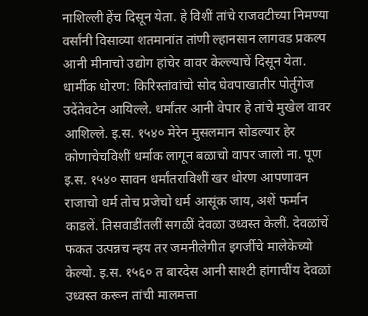नाशिल्ली हेंच दिसून येता. हे विशीं तांचे राजवटीच्या निमण्या वर्सांनी विसाव्या शतमानांत तांणी ल्हानसान लागवड प्रकल्प आनी मीनाचो उद्योग हांचेर वावर केल्ल्याचें दिसून येता.
धार्मीक धोरण: किरिस्तांवांचो सोद घेवपाखातीर पोर्तुगेज उदेंतेवटेन आयिल्ले. धर्मांतर आनी वेपार हे तांचे मुखेल वावर आशिल्ले. इ.स. १५४० मेरेन मुसलमान सोडल्यार हेर कोणाचेचविशीं धर्माक लागून बळाचो वापर जालो ना. पूण इ.स. १५४० सावन धर्मांतराविशीं खर धोरण आपणावन राजाचो धर्म तोच प्रजेचो धर्म आसूंक जाय, अशें फर्मान काडलें. तिसवाडींतलीं सगळीं देवळा उध्वस्त केलीं. देवळांचें फकत उत्पन्नच न्हय तर जमनीलेगीत इगर्जीचे मालेकेच्यो केल्यो. इ.स. १५६० त बारदेस आनी साश्टी हांगाचींय देवळां उध्वस्त करून तांची मालमत्ता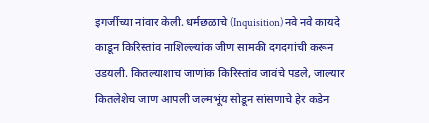इगर्जीच्या नांवार केली. धर्मछळाचे (Inquisition) नवे नवे कायदे काडून किरिस्तांव नाशिल्ल्यांक जीण सामकी दगदगांची करून उडयली. कितल्याशाच जाणांक किरिस्तांव जावंचे पडले, जाल्यार कितलेशेच जाण आपली जल्मभूंय सोडून सांसणाचे हेर कडेन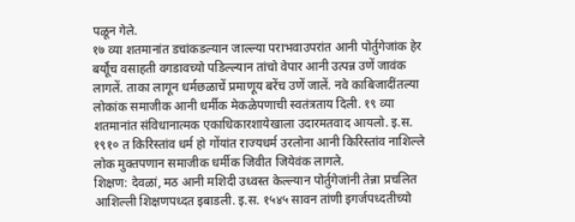पळून गेले.
१७ व्या शतमानांत डचांकडल्यान जाल्ल्या पराभवाउपरांत आनी पोर्तुगेजांक हेर बर्योूच वसाहती वगडावच्यो पडिल्ल्यान तांचो वेपार आनी उत्पन्न उणें जावंक लागलें. ताका लागून धर्मछळाचें प्रमाणूय बरेंच उणें जालें. नवे काबिजादींतल्या लोकांक समाजीक आनी धर्मीक मेकळेपणाची स्वतंत्रताय दिली. १९ व्या शतमानांत संविधानात्मक एकाधिकारशायेखाला उदारमतवाद आयलो. इ.स. १९१० त किरिस्तांव धर्म हो गोंयांत राज्यधर्म उरलोना आनी किरिस्तांव नाशिल्ले लोक मुक्तपणान समाजीक धर्मीक जिवीत जियेवंक लागले.
शिक्षण: देवळां, मठ आनी मशिदी उध्वस्त केल्ल्यान पोर्तुगेजांनी तेन्ना प्रचलित आशिल्ली शिक्षणपध्दत इबाडली. इ.स. १५४५ सावन तांणी इगर्जपध्दतीच्यो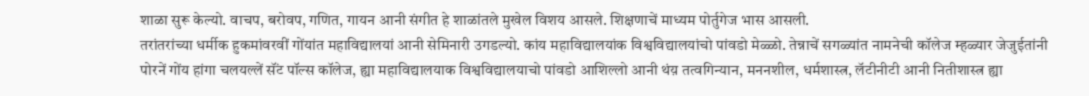शाळा सुरू केल्यो. वाचप, बरोवप, गणित, गायन आनी संगीत हे शाळांतले मुखेल विशय आसले. शिक्षणाचें माध्यम पोर्तुगेज भास आसली.
तरांतरांच्या धर्मीक हुकमांवरवीं गोंयांत महाविद्यालयां आनी सेमिनारी उगडल्यो. कांय महाविद्यालयांक विश्वविद्यालयांचो पांवडो मेळ्ळो. तेन्नाचें सगळ्यांत नामनेची कॉलेज म्हळ्यार जेजुईतांनी पोरनें गोंय हांगा चलयल्लें सॅंट पॉल्स कॉलेज, ह्या महाविद्यालयाक विश्वविद्यालयाचो पांवडो आशिल्लो आनी थंय़ तत्वगिन्यान, मननशील, धर्मशास्त्र, लॅटीनीटी आनी नितीशास्त्र ह्या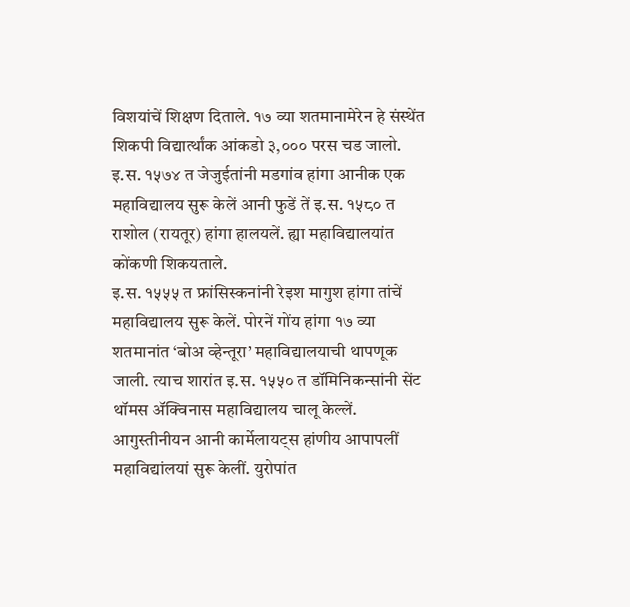विशयांचें शिक्षण दिताले. १७ व्या शतमानामेरेन हे संस्थेंत शिकपी विद्यार्त्थांक आंकडो ३,००० परस चड जालो. इ.स. १५७४ त जेजुईतांनी मडगांव हांगा आनीक एक महाविद्यालय सुरू केलें आनी फुडें तें इ.स. १५८० त राशोल (रायतूर) हांगा हालयलें. ह्या महाविद्यालयांत कोंकणी शिकयताले.
इ.स. १५५५ त फ्रांसिस्कनांनी रेइश मागुश हांगा तांचें महाविद्यालय सुरू केलें. पोरनें गोंय हांगा १७ व्या शतमानांत ‘बोअ व्हेन्तूरा’ महाविद्यालयाची थापणूक जाली. त्याच शारांत इ.स. १५५० त डॉमिनिकन्सांनी सेंट थॉमस ॲक्विनास महाविद्यालय चालू केल्लें.
आगुस्तीनीयन आनी कार्मेलायट्स हांणीय आपापलीं महाविद्यांलयां सुरू केलीं. युरोपांत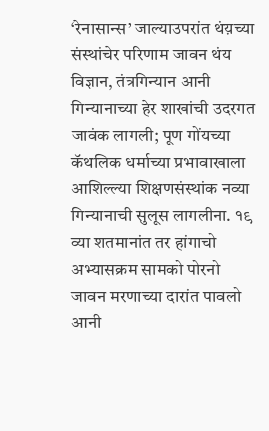‘रेनासान्स’ जाल्याउपरांत थंय़च्या संस्थांचेर परिणाम जावन थंय विज्ञान, तंत्रगिन्यान आनी गिन्यानाच्या हेर शाखांची उदरगत जावंक लागली; पूण गोंयच्या कॅथलिक धर्माच्या प्रभावाखाला आशिल्ल्या शिक्षणसंस्थांक नव्या गिन्यानाची सुलूस लागलीना. १९ व्या शतमानांत तर हांगाचो अभ्यासक्रम सामको पोरनो जावन मरणाच्या दारांत पावलो आनी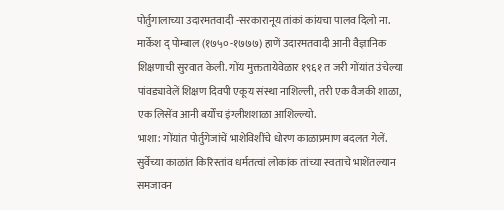पोर्तुगालाच्या उदारमतवादी -सरकारानूय तांकां कांयचा पालव दिलो ना. मार्केश द् पोम्बाल (१७५०-१७७७) हाणें उदारमतवादी आनी वैज्ञानिक शिक्षणाची सुरवात केली. गोंय मुक्ततायेवेळार १९६१ त जरी गोंयांत उंचेल्या पांवड्यावेलें शिक्षण दिवपी एकूय संस्था नाशिल्ली, तरी एक वैजकी शाळा, एक लिसेंव आनी बर्योंच इंग्लीशशाळा आशिल्ल्यो.
भाशा: गोंयांत पोर्तुगेजांचें भाशेविशींचे धोरण काळाप्रमाण बदलत गेलें. सुर्वेच्या काळांत किरिस्तांव धर्मतत्वां लोकांक तांच्या स्वताचे भाशेंतल्यान समजावन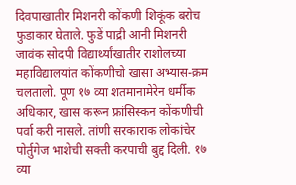दिवपाखातीर मिशनरी कोंकणी शिकूंक बरोच फुडाकार घेताले. फुडें पाद्री आनी मिशनरी जावंक सोदपी विद्यार्थ्यांखातीर राशोलच्या महाविद्यालयांत कोंकणीचो खासा अभ्यास-क्रम चलतालो. पूण १७ व्या शतमानामेरेन धर्मीक अधिकार, खास करून फ्रांसिस्कन कोंकणीची पर्वा करी नासले. तांणी सरकाराक लोकांचेर पोर्तुगेज भाशेची सक्ती करपाची बुद्द दिली. १७ व्या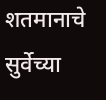शतमानाचे सुर्वेच्या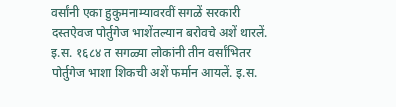वर्सांनी एका हुकुमनाम्यावरवीं सगळें सरकारी दस्तऐवज पोर्तुगेज भाशेंतल्यान बरोवचे अशें थारलें. इ.स. १६८४ त सगळ्या लोकांनी तीन वर्सांभितर पोर्तुगेज भाशा शिकची अशें फर्मान आयलें. इ.स.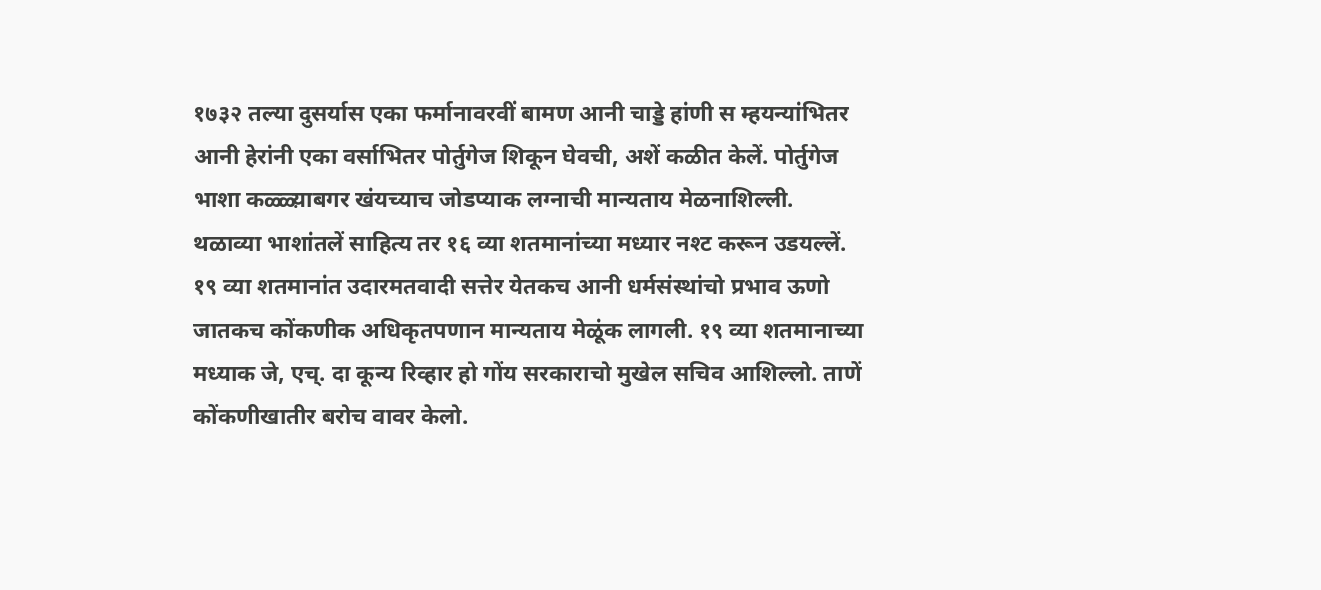१७३२ तल्या दुसर्यास एका फर्मानावरवीं बामण आनी चाड्डे हांणी स म्हयन्यांभितर आनी हेरांनी एका वर्साभितर पोर्तुगेज शिकून घेवची, अशें कळीत केलें. पोर्तुगेज भाशा कळ्ळ्य़ाबगर खंयच्याच जोडप्याक लग्नाची मान्यताय मेळनाशिल्ली. थळाव्या भाशांतलें साहित्य तर १६ व्या शतमानांच्या मध्यार नश्ट करून उडयल्लें. १९ व्या शतमानांत उदारमतवादी सत्तेर येतकच आनी धर्मसंस्थांचो प्रभाव ऊणो जातकच कोंकणीक अधिकृतपणान मान्यताय मेळूंक लागली. १९ व्या शतमानाच्या मध्याक जे, एच्. दा कून्य रिव्हार हो गोंय सरकाराचो मुखेल सचिव आशिल्लो. ताणें कोंकणीखातीर बरोच वावर केलो.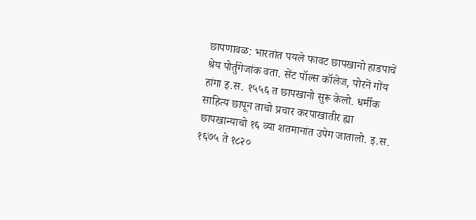छापणावळ: भारतांत पयले फावट छापखानो हाडपाचें श्रेय पोर्तुगेजांक वता. सेंट पॉल्स कॉलेज, पोरनें गोंय हांगा इ.स. १५५६ त छापखानो सुरू केलो. धर्मीक साहित्य छापून ताचो प्रचार करपाखातीर ह्या छापखान्याचो १६ व्या शतमानांत उपेग जातालो. इ.स. १६७५ ते १८२०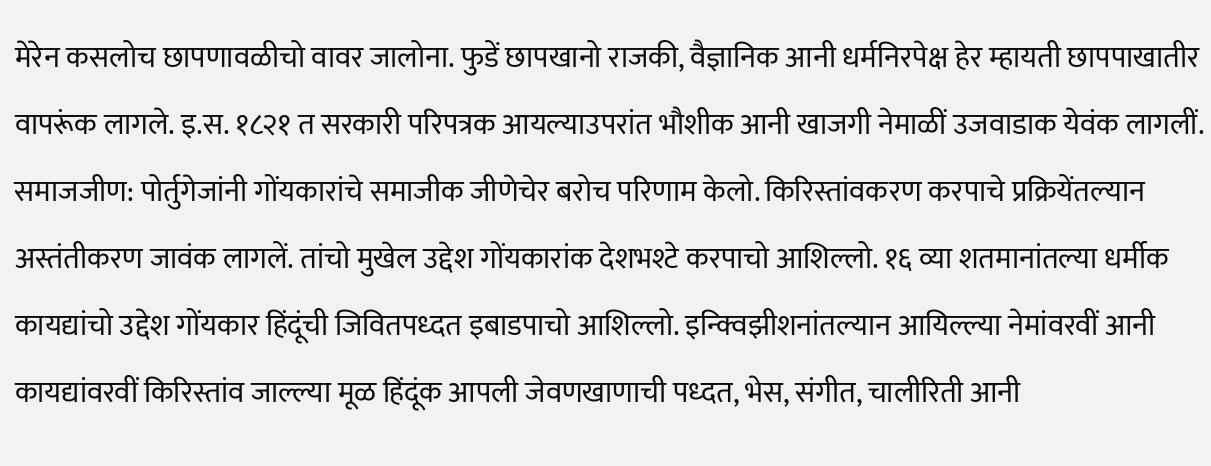मेरेन कसलोच छापणावळीचो वावर जालोना. फुडें छापखानो राजकी, वैज्ञानिक आनी धर्मनिरपेक्ष हेर म्हायती छापपाखातीर वापरूंक लागले. इ.स. १८२१ त सरकारी परिपत्रक आयल्याउपरांत भौशीक आनी खाजगी नेमाळीं उजवाडाक येवंक लागलीं.
समाजजीण: पोर्तुगेजांनी गोंयकारांचे समाजीक जीणेचेर बरोच परिणाम केलो. किरिस्तांवकरण करपाचे प्रक्रियेंतल्यान अस्तंतीकरण जावंक लागलें. तांचो मुखेल उद्देश गोंयकारांक देशभश्टे करपाचो आशिल्लो. १६ व्या शतमानांतल्या धर्मीक कायद्यांचो उद्देश गोंयकार हिंदूंची जिवितपध्दत इबाडपाचो आशिल्लो. इन्क्विझीशनांतल्यान आयिल्ल्या नेमांवरवीं आनी कायद्यांवरवीं किरिस्तांव जाल्ल्या मूळ हिंदूंक आपली जेवणखाणाची पध्दत, भेस, संगीत, चालीरिती आनी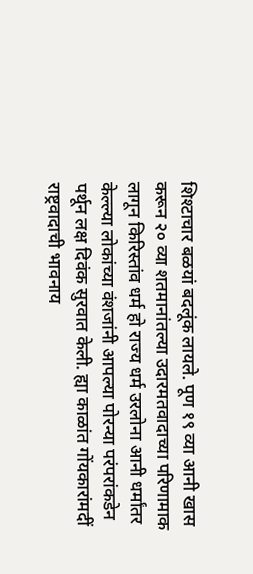शिश्टाचार बळयां बदलूंक लायले. पूण १९ व्या आनी खास करून २० व्या शतमानांतल्या उदारमतवादाच्या परिणामाक लागून किरिस्तांव धर्म हो राज्य धर्म उरलोना आनी धर्मांतर केल्ल्या लोकांच्या वंशजांनी आपल्या पोरन्या परंपरांकडेन पर्थून लक्ष दिवंक सुरवात केली. ह्या काळांत गोंयकारांमदीं राष्ट्रवादाची भावनाय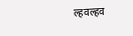ल्हवल्हव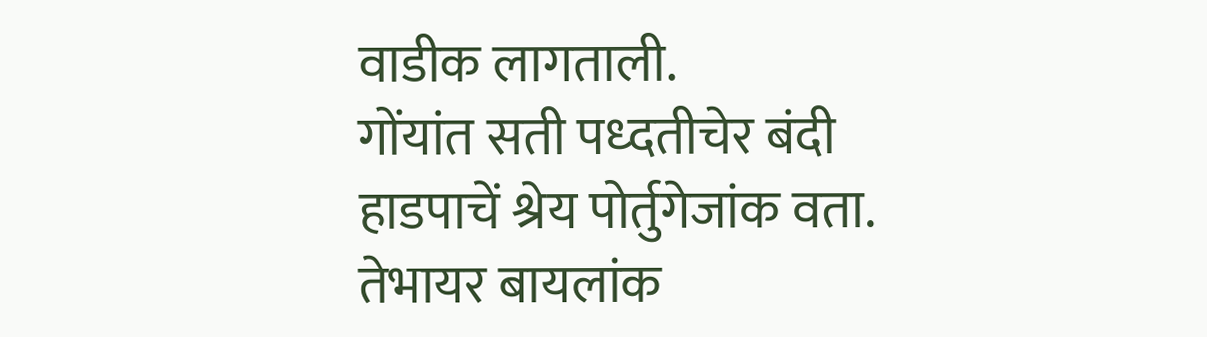वाडीक लागताली.
गोंयांत सती पध्दतीचेर बंदी हाडपाचें श्रेय पोर्तुगेजांक वता. तेभायर बायलांक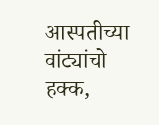आस्पतीच्या वांट्यांचो हक्क,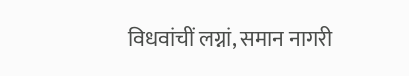विधवांचीं लग्नां, समान नागरी